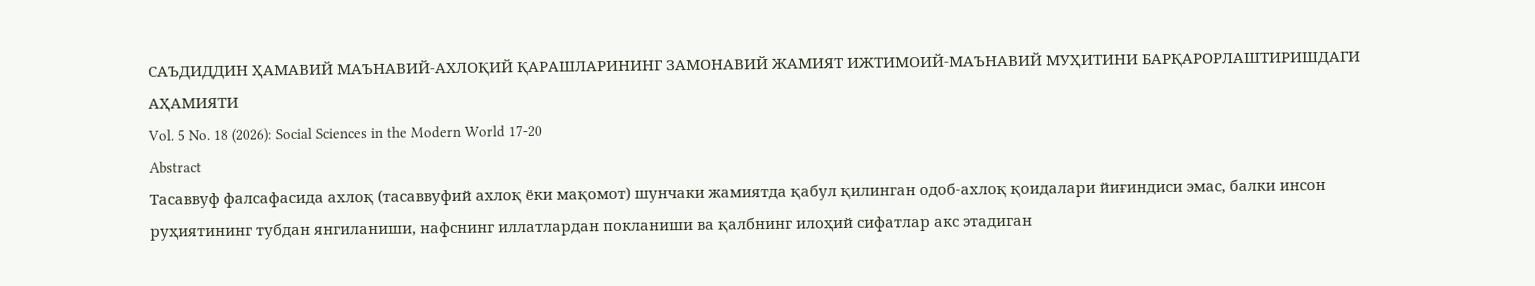САЪДИДДИН ҲАМАВИЙ МАЪНАВИЙ-АХЛОҚИЙ ҚАРАШЛАРИНИНГ ЗАМОНАВИЙ ЖАМИЯТ ИЖТИМОИЙ-МАЪНАВИЙ МУҲИТИНИ БАРҚАРОРЛАШТИРИШДАГИ АҲАМИЯТИ
Vol. 5 No. 18 (2026): Social Sciences in the Modern World 17-20
Abstract
Тасаввуф фалсафасида ахлоқ (тасаввуфий ахлоқ ёки мақомот) шунчаки жамиятда қабул қилинган одоб-ахлоқ қоидалари йиғиндиси эмас, балки инсон руҳиятининг тубдан янгиланиши, нафснинг иллатлардан покланиши ва қалбнинг илоҳий сифатлар акс этадиган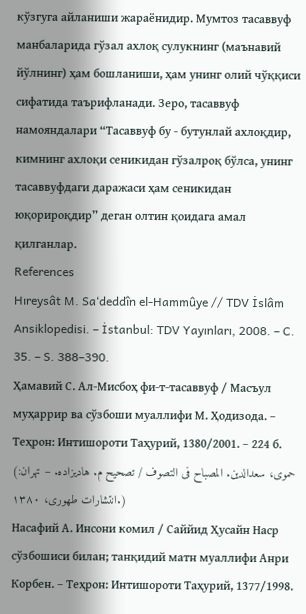кўзгуга айланиши жараёнидир. Мумтоз тасаввуф манбаларида гўзал ахлоқ сулукнинг (маънавий йўлнинг) ҳам бошланиши, ҳам унинг олий чўққиси сифатида таърифланади. Зеро, тасаввуф намояндалари “Тасаввуф бу - бутунлай ахлоқдир, кимнинг ахлоқи сеникидан гўзалроқ бўлса, унинг тасаввуфдаги даражаси ҳам сеникидан юқорироқдир” деган олтин қоидага амал қилганлар.
References
Hıreysât M. Sa‘deddîn el-Hammûye // TDV İslâm Ansiklopedisi. – İstanbul: TDV Yayınları, 2008. – C. 35. – S. 388–390.
Ҳамавий С. Ал-Мисбоҳ фи-т-тасаввуф / Масъул муҳаррир ва сўзбоши муаллифи М. Ҳодизода. – Теҳрон: Интишороти Таҳурий, 1380/2001. – 224 б. (حموی، سعدالدین. المصباح فی التصوف / تصحیح م. هادیزاده. – تهران: انتشارات طهوری، ۱۳۸۰.)
Насафий А. Инсони комил / Саййид Ҳусайн Наср сўзбошиси билан; танқидий матн муаллифи Анри Корбен. – Теҳрон: Интишороти Таҳурий, 1377/1998.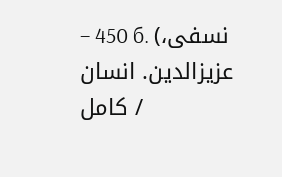– 450 б. (نسفی، عزیزالدین. انسان کامل /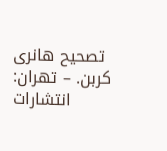تصحیح هانری کربن. – تهران: انتشارات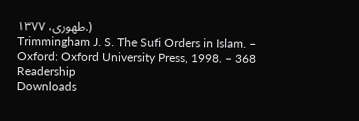طهوری، ۱۳۷۷.)
Trimmingham J. S. The Sufi Orders in Islam. – Oxford: Oxford University Press, 1998. – 368
Readership
Downloads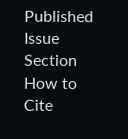Published
Issue
Section
How to Cite